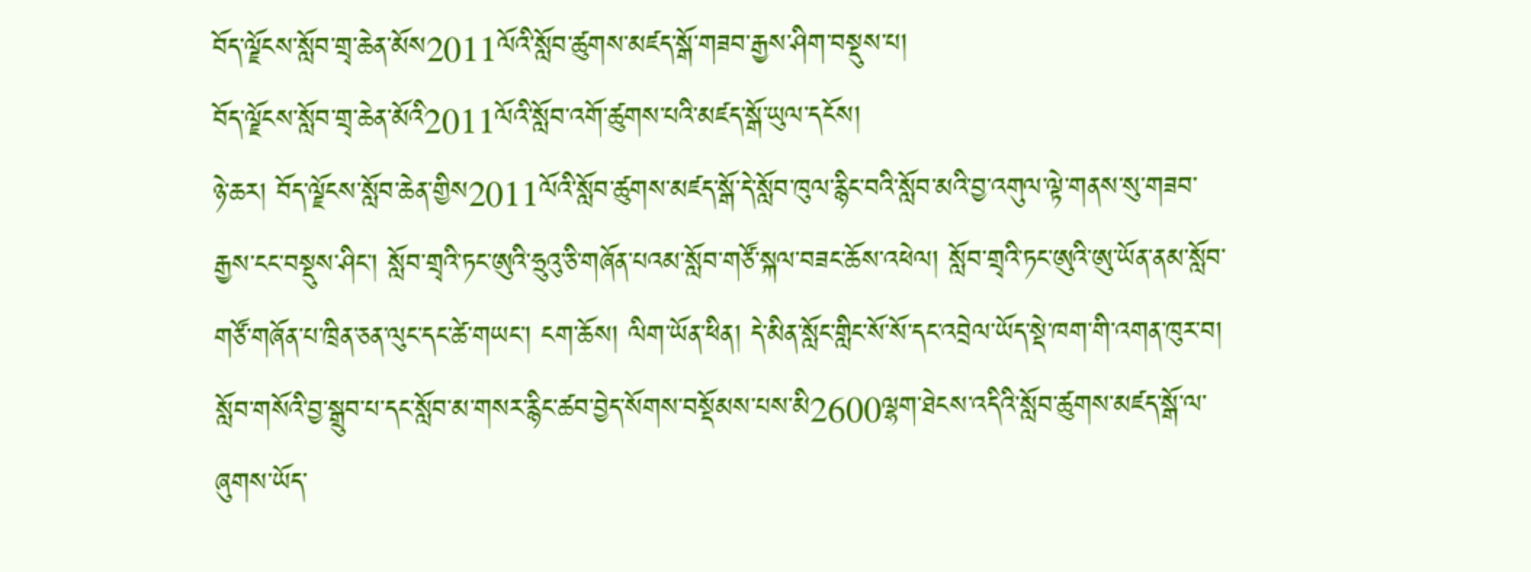བོད་ལྗོངས་སློབ་གྲྭ་ཆེན་མོས2011ལོའི་སློབ་ཚུགས་མཛད་སྒོ་གཟབ་རྒྱས་ཤིག་བསྡུས་པ།
བོད་ལྗོངས་སློབ་གྲྭ་ཆེན་མོའི2011ལོའི་སློབ་འགོ་ཚུགས་པའི་མཛད་སྒོ་ཡུལ་དངོས།
ཉེ་ཆར། བོད་ལྗོངས་སློབ་ཆེན་གྱིས2011ལོའི་སློབ་ཚུགས་མཛད་སྒོ་དེ་སློབ་ཁུལ་རྙིང་བའི་སློབ་མའི་བྱ་འགུལ་ལྟེ་གནས་སུ་གཟབ་རྒྱས་ངང་བསྡུས་ཤིང་། སློབ་གྲྭའི་ཏང་ཨུའི་ཧྲུའུ་ཅི་གཞོན་པའམ་སློབ་གཙོ་སྐལ་བཟང་ཆོས་འཕེལ། སློབ་གྲྭའི་ཏང་ཨུའི་ཨུ་ཡོན་ནམ་སློབ་གཙོ་གཞོན་པ་ཁྲིན་ཅན་ལུང་དང་ཚེ་གཡང་། ངག་ཆོས། ལིག་ཡོན་ཕིན། དེ་མིན་སློང་གླིང་སོ་སོ་དང་འབྲེལ་ཡོད་སྡེ་ཁག་གི་འགན་ཁུར་བ། སློབ་གསོའི་བྱ་སྒྲུབ་པ་དང་སློབ་མ་གསར་རྙིང་ཚབ་བྱེད་སོགས་བསྡོམས་པས་མི2600ལྷག་ཐེངས་འདིའི་སློབ་ཚུགས་མཛད་སྒོ་ལ་ཞུགས་ཡོད་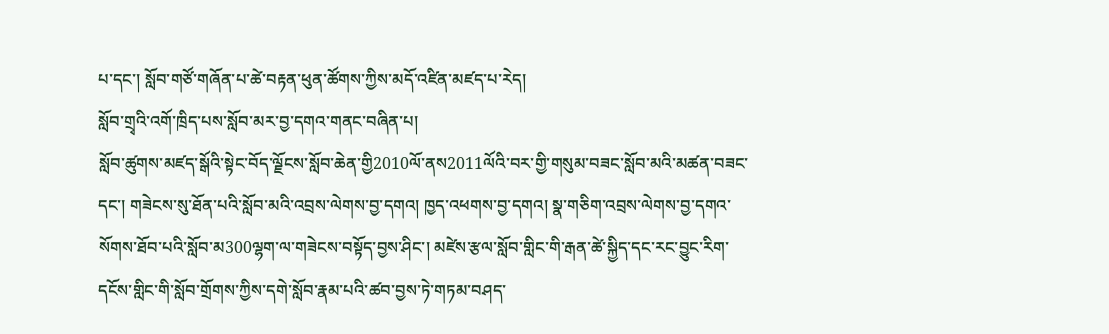པ་དང་། སློབ་གཙོ་གཞོན་པ་ཚེ་བརྟན་ཕུན་ཚོགས་ཀྱིས་མདོ་འཛིན་མཛད་པ་རེད།
སློབ་གྲྭའི་འགོ་ཁྲིད་པས་སློབ་མར་བྱ་དགའ་གནང་བཞིན་པ།
སློབ་ཚུགས་མཛད་སྒོའི་སྟེང་བོད་ལྗོངས་སློབ་ཆེན་གྱི2010ལོ་ནས2011ལོའི་བར་གྱི་གསུམ་བཟང་སློབ་མའི་མཚན་བཟང་དང་། གཟེངས་སུ་ཐོན་པའི་སློབ་མའི་འབྲས་ལེགས་བྱ་དགའ། ཁྱད་འཕགས་བྱ་དགའ། སྣ་གཅིག་འབྲས་ལེགས་བྱ་དགའ་སོགས་ཐོབ་པའི་སློབ་མ300ལྷག་ལ་གཟེངས་བསྟོད་བྱས་ཤིང་། མཛེས་རྩལ་སློབ་གླིང་གི་རྒན་ཚེ་སྐྱིད་དང་རང་བྱུང་རིག་དངོས་གླིང་གི་སློབ་གྲོགས་ཀྱིས་དགེ་སློབ་རྣམ་པའི་ཚབ་བྱས་ཏེ་གཏམ་བཤད་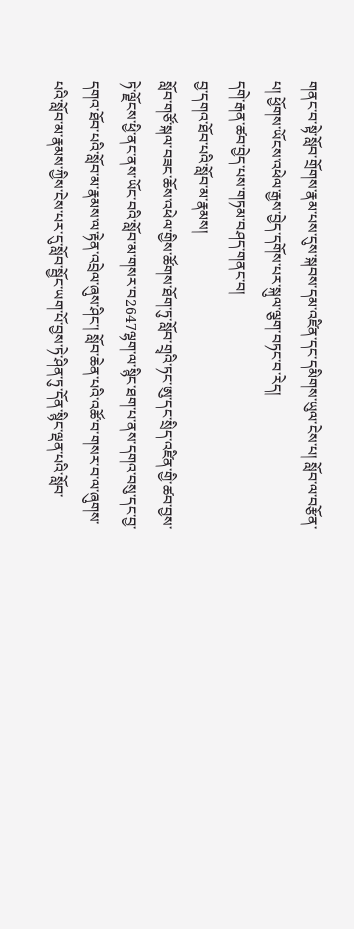གནང་བ་སྟེ་སློབ་གྲོགས་རྣམ་པས་དུས་སྐབས་དམ་འཛིན་དང་དམིགས་ཡུལ་ངེས་པ། སློབ་ལ་བརྩོན་པ། ཕྱོགས་ཡོངས་འཕེལ་རྒྱས་བྱེད་དགོས་པར་སྐུལ་ལྕག་བཏང་བ་རེད།
དགེ་རྒན་ཚབ་བྱེད་པས་གཏམ་བཤད་གནང་བ།
བྱ་དགའ་ཐོབ་པའི་སློབ་མ་རྣམས།
སློབ་གཙོ་སྐལ་བཟང་ཆོས་འཕེལ་གྱིས་ཚོགས་ཐོག་ཏུ་སློབ་གྲྭའི་ཏང་ཨུ་དང་སྲིད་འཛིན་གྱི་ཚབ་བྱས་ཏེ་ལྗོངས་ཕྱི་ནང་ནས་ཡོང་བའི་སློབ་མ་གསར་བ2647ལྷག་ལ་སྙིང་ཐག་པ་ནས་དགའ་བསུ་དང་བྱ་དགའ་ཐོབ་པའི་སློབ་མ་རྣམས་ལ་རྟེན་འབྲེལ་ཞུས་ཤིང་། སློབ་ཆེན་པའི་འཚོ་བ་གསར་བ་ལ་ཞུགས་པའི་སློབ་མ་རྣམས་ཀྱིས་ངེས་པར་དུ་སློབ་སྦྱོང་ཡག་པོ་བྱས་ཏེ་ཤིན་ཏུ་དོན་སྙིང་ལྡན་པའི་སློབ་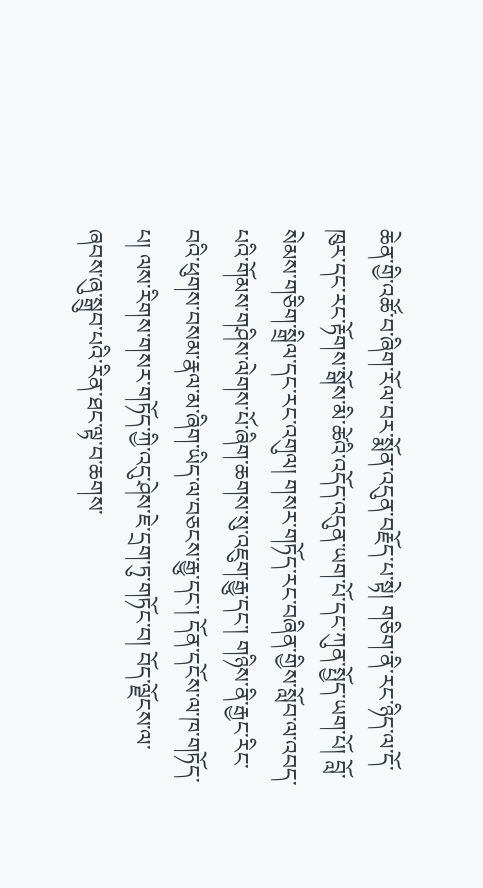ཆེན་གྱི་འཚོ་བ་ཞིག་རོལ་བར་སྨོན་འདུན་བརྗོད་པ་སྟེ། གཅིག་ནི་རང་ཉིད་ལ་དོ་ཁུར་དང་རང་རྟོགས་སྒོས་མི་ཚེའི་འདོད་འདུན་ཡག་པོ་དང་ཀུན་སྤྱོད་ཡག་པོ། བློ་སེམས་གཅིག་སྒྲིལ་དང་རང་འགུལ། གསར་གཏོད་རང་བཞིན་གྱིས་སློབ་ལ་འབད་པའི་གོམས་གཤིས་ལེགས་པོ་ཞིག་ཆགས་སུ་འཇུག་རྒྱུ་དང་། གཉིས་ནི་རྒྱང་རིང་བའི་ཕུགས་བསམ་རྣལ་མ་ཞིག་ཡིད་ལ་བཅངས་རྒྱུ་དང་། དོན་དངོས་ལ་ཁ་གཏོད་པ། ལས་རིགས་གསར་གཏོད་ཀྱི་འདུ་ཤེས་ཇེ་དྲག་ཏུ་གཏོང་བ། བོད་ལྗོངས་ལ་ཞབས་ཞུ་སྒྲུབ་པའི་རིན་ཐང་ལྟ་བ་ཆགས་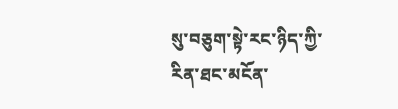སུ་བཅུག་སྟེ་རང་ཉིད་ཀྱི་རིན་ཐང་མངོན་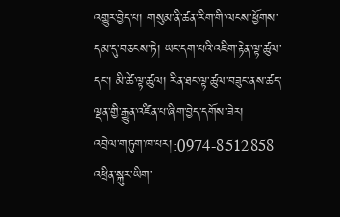འགྱུར་བྱེད་པ། གསུམ་ནི་ཚན་རིག་གི་ལངས་ཕྱོགས་དམ་དུ་བཅངས་ཏེ། ཡང་དག་པའི་འཇིག་རྟེན་ལྟ་ཚུལ་དང་། མི་ཚེ་ལྟ་ཚུལ། རིན་ཐང་ལྟ་ཚུལ་བཟུང་ནས་ཚད་ལྡན་གྱི་རྒྱུན་འཛིན་པ་ཞིག་བྱེད་དགོས་ཟེར།
འབྲེལ་གཏུག་ཁ་པར།:0974-8512858
འཕྲིན་སྐུར་ཡིག་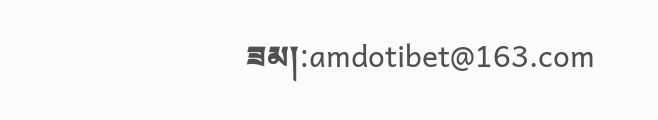ཟམ།:amdotibet@163.com